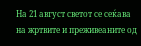На 21 август светот се сеќава на жртвите и преживеаните од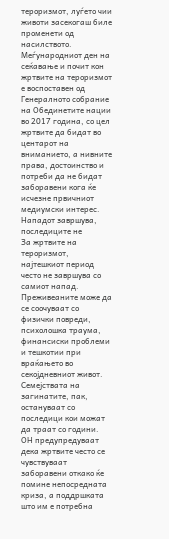тероризмот, луѓето чии животи засекогаш биле променети од насилството. Меѓународниот ден на сеќавање и почит кон жртвите на тероризмот е воспоставен од Генералното собрание на Обединетите нации во 2017 година, со цел жртвите да бидат во центарот на вниманието, а нивните права, достоинство и потреби да не бидат заборавени кога ќе исчезне првичниот медиумски интерес.
Нападот завршува, последиците не
За жртвите на тероризмот, најтешкиот период често не завршува со самиот напад. Преживеаните може да се соочуваат со физички повреди, психолошка траума, финансиски проблеми и тешкотии при враќањето во секојдневниот живот. Семејствата на загинатите, пак, остануваат со последици кои можат да траат со години.
ОН предупредуваат дека жртвите често се чувствуваат заборавени откако ќе помине непосредната криза, а поддршката што им е потребна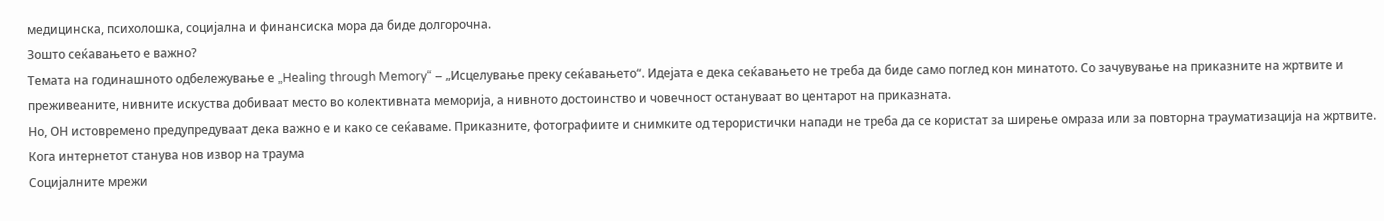медицинска, психолошка, социјална и финансиска мора да биде долгорочна.
Зошто сеќавањето е важно?
Темата на годинашното одбележување е „Healing through Memory“ – „Исцелување преку сеќавањето“. Идејата е дека сеќавањето не треба да биде само поглед кон минатото. Со зачувување на приказните на жртвите и преживеаните, нивните искуства добиваат место во колективната меморија, а нивното достоинство и човечност остануваат во центарот на приказната.
Но, ОН истовремено предупредуваат дека важно е и како се сеќаваме. Приказните, фотографиите и снимките од терористички напади не треба да се користат за ширење омраза или за повторна трауматизација на жртвите.
Кога интернетот станува нов извор на траума
Социјалните мрежи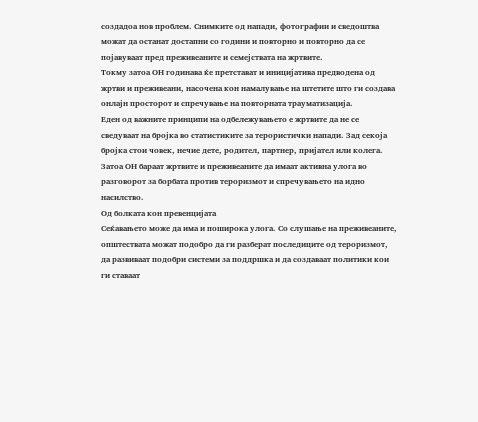создадоа нов проблем. Снимките од напади, фотографии и сведоштва можат да останат достапни со години и повторно и повторно да се појавуваат пред преживеаните и семејствата на жртвите.
Токму затоа ОН годинава ќе претстават и иницијатива предводена од жртви и преживеани, насочена кон намалување на штетите што ги создава онлајн просторот и спречување на повторната трауматизација.
Еден од важните принципи на одбележувањето е жртвите да не се сведуваат на бројка во статистиките за терористички напади. Зад секоја бројка стои човек, нечие дете, родител, партнер, пријател или колега. Затоа ОН бараат жртвите и преживеаните да имаат активна улога во разговорот за борбата против тероризмот и спречувањето на идно насилство.
Од болката кон превенцијата
Сеќавањето може да има и поширока улога. Со слушање на преживеаните, општествата можат подобро да ги разберат последиците од тероризмот, да развиваат подобри системи за поддршка и да создаваат политики кои ги ставаат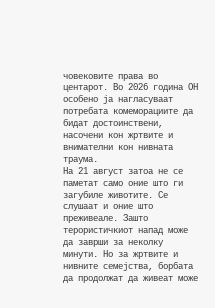човековите права во центарот. Во 2026 година ОН особено ја нагласуваат потребата комеморациите да бидат достоинствени, насочени кон жртвите и внимателни кон нивната траума.
На 21 август затоа не се паметат само оние што ги загубиле животите. Се слушаат и оние што преживеале. Зашто терористичкиот напад може да заврши за неколку минути. Но за жртвите и нивните семејства, борбата да продолжат да живеат може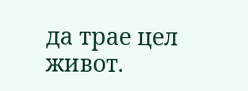да трае цел живот.